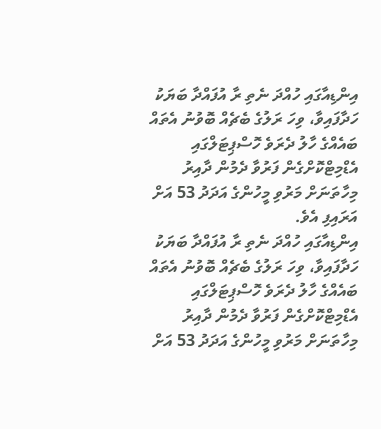އިންޑިއާގައި ހުއްދަ ނެތި ރާ އުފައްދާ ބަޔަކު ހަދާފައިވާ، ވިހަ ރަލުގެ ބެޗެއް ބޮވުނު އެތައް ބައެއްގެ ހާލު ދެރަވެ ހޮސްޕިޓަލްގައި އެޑްމިޓްކޮށްގެން ފަރުވާ ދެމުން ދާއިރު މިހާތަނަށް މަރުވި މީހުންގެ އަދަދު 53 އަށް އަރައިފި އެވެ.
އިންޑިއާގައި ހުއްދަ ނެތި ރާ އުފައްދާ ބަޔަކު ހަދާފައިވާ، ވިހަ ރަލުގެ ބެޗެއް ބޮވުނު އެތައް ބައެއްގެ ހާލު ދެރަވެ ހޮސްޕިޓަލްގައި އެޑްމިޓްކޮށްގެން ފަރުވާ ދެމުން ދާއިރު މިހާތަނަށް މަރުވި މީހުންގެ އަދަދު 53 އަށް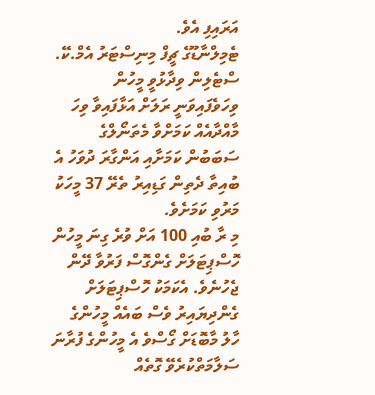އަރައިފި އެވެ.
ޓެމިލްނާޑޫގެ ޗީފް މިނިސްޓަރު އެމް.ކޭ. ސްޓެލިން ވިދާޅުވީ މީހުން ވިހަވެފައިވަނީ ރަލަށް އަޅާފައިވާ ވިހަ މާއްދާއެއް ކަމަށްވާ މެތަނޯލްގެ ސަބަބުން ކަމަށާއި އަންގާރަ ދުވަހު އެ ބުއިތާ ދެތިން ގަޑިއިރު ތެރޭ 37 މީހަކު މަރުވި ކަމަށެވެ.
މި ރާ ބުއި 100 އަށް ވުރެ ގިނަ މީހުން ހޮސްޕިޓަލަށް ގެންގޮސް ފަރުވާ ދޭން ޖެހުނެވެ. އެކަމަކު ހޮސްޕިޓަލަށް ގެންދިޔައިރު ވެސް ބައެއް މީހުންގެ ހާލު މާބޮޑަށް ގޯސްވެ އެ މީހުންގެ ފުރާނަ ސަލާމަތްކުރެވޭ ގޮތެއް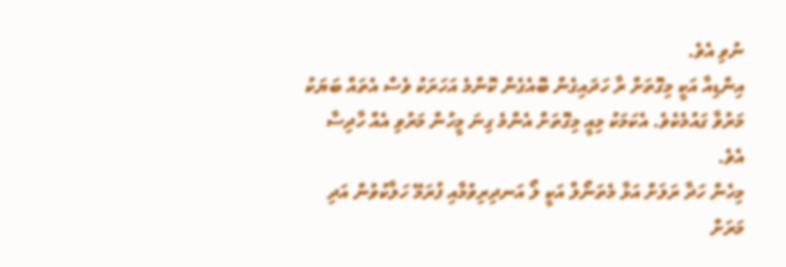ނުވި އެވެ.
އިންޑިއާ އަކީ މިގޮތަށް ރާ ހަދައިގެން ބޮއެގެން ކޮންމެ އަހަރަކު ވެސް އެތައް ބަޔަކު މަރުވާ ގައުމެކެވެ. އެކަމަކު މިއީ މިގޮތަށް އެންމެ ގިނަ މީހުން މަރުވި އެއް ހާދިސާ އެވެ.
މިހެން ހަދާ ރަލަށް އަޅާ މެތަނޯލް އަކީ ލޯ އަނދިރިވުމާއި ފުރަމޭ ހަލާކުވުން އަދި މަރަށް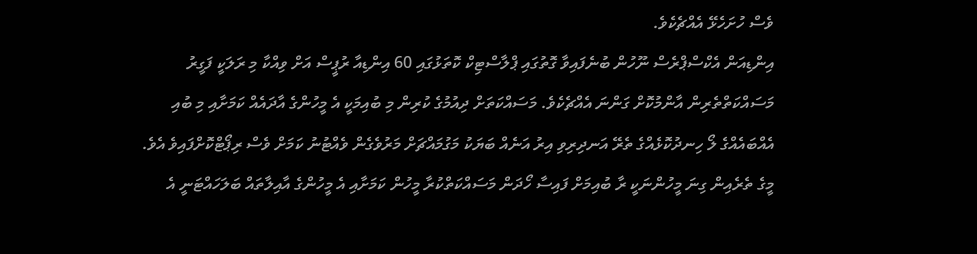ވެސް ހުށަހެޅޭ އެއްޗެކެވެ.
އިންޑިއަން އެކްސްޕްރެސް ނޫހުން ބުނެފައިވާ ގޮތުގައި ޕްލާސްޓިކް ކޮތަޅުގައި 60 އިންޑިއާ ރުޕީސް އަށް ވިއްކާ މި ރަލަކީ ފަގީރު މަސައްކަތްތެރިން އާންމުކޮށް ގަންނަ އެއްޗެކެވެ. މަސައްކަތަށް ދިއުމުގެ ކުރިން މި ބުއިމަކީ އެ މީހުންގެ އާދައެއް ކަމަށާއި މި ބުއި އެއްބައެއްގެ ލޯ ހިނދުކޮޅެއްގެ ތެރޭ އަނދިރިވި އިރު އަނެއް ބަޔަކު މަގުމައްޗަށް މަރުވެގެން ވެއްޓުނު ކަމަށް ވެސް ރިޕޯޓްކޮށްފައިވެ އެވެ. މީގެ ތެރެއިން ގިނަ މީހުންނަކީ ރާ ބުއިމަށް ފައިސާ ހޯދަން މަސައްކަތްކުރާ މީހުން ކަމަށާއި އެ މީހުންގެ އާއިލާތައް ބަލަހައްޓަނީ އެ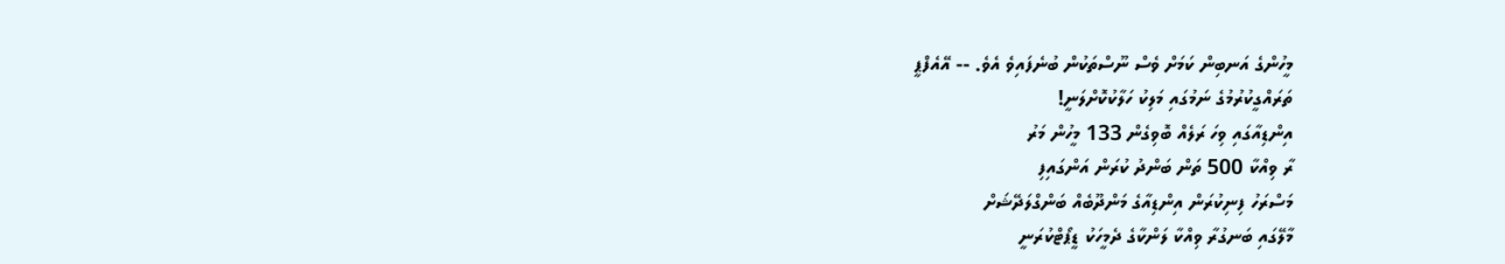މީހުންގެ އަނބިން ކަމަށް ވެސް ނޫސްތަކުން ބުނެފައިވެ އެވެ. -- އޭއެފްޕީ
ތަރައްގީކުރުމުގެ ނަމުގައި މަލިކު ހަލާކުކޮށްލަނީ!
އިންޑިއާގައި ވިހަ ރަލެއް ބޮވިގެން 133 މީހުން މަރު
ރާ ވިއްކާ 500 ތަން ބަންދު ކުރަން އަންގައިފި
މަސްރަހު ފިނިކުރަން އިންޑިއާގެ މަންދޫބެއް ބަންގްލަދޭޝަށް
މާލޭގައި ބަނގުރާ ވިއްކާ ލަންކާގެ ދެމީހަކު ޑީޕޯޓްކުރަނީ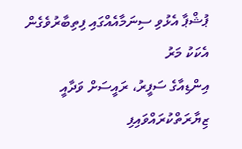ޕުޝްޕާ އެޅުވި ސިނަމާއެއްގައި ފިތިބާރުވެގެން އެކަކު މަރު
އިންޑިއާގެ ސަފީރު، ރައީސަށް ވަދާއީ ޒިޔާރަތްކުރައްވައިފި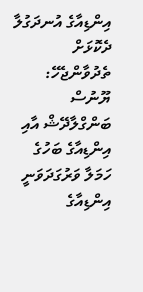އިންޑިއާގެ އުނދަގުލާ ދެކޮޅަށް ތެދުވާންޖެހޭ: ޔޫނުސް
ބަންގްލާދޭޝް އާއި އިންޑިއާގެ ބަހުގެ ހަމަލާ ވަރުގަދަވަނީ
އިންޑިއާގެ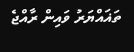ތަޣައްޔަރު ވައިން ރާއްޖެ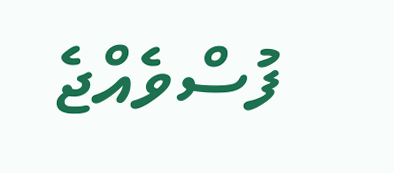ފުސްވެއްޖެ